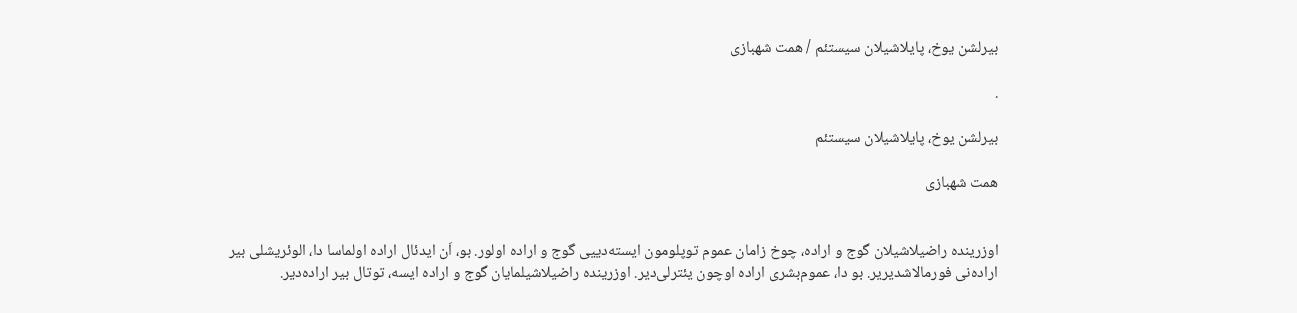بیرلشن یوخ، پایلاشیلان سیستئم / همت شهبازی

.

بیرلشن یوخ، پایلاشیلان سیستئم

همت شهبازی


اوزرینده راضیلاشیلان گوج و اراده، چوخ زامان عموم توپلومون ایسته‌دییی گوج و اراده اولور. بو، اَن ایدئال اراده اولماسا دا، الوئریشلی بیر اراده‌نی فورمالاشدیریر. بو دا، عموم‌بشری اراده اوچون یئترلی‌دیر. اوزرینده راضیلاشیلمایان گوج و اراده ایسه، توتال بیر اراده‌دیر.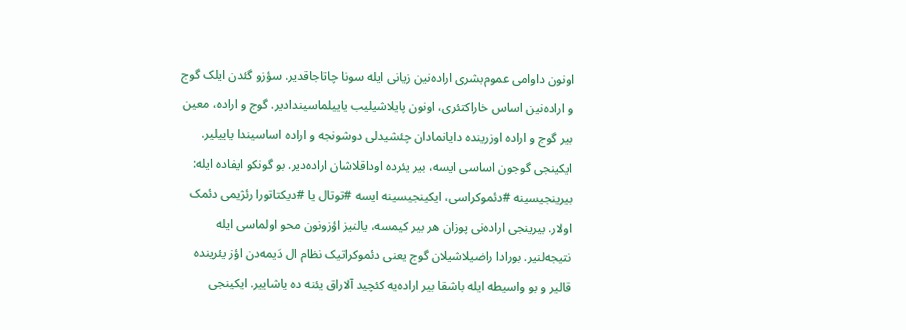اونون داوامی عموم‌بشری اراده‌نین زیانی ایله سونا چاتاجاقدیر. سؤزو گئدن ایلک گوج و اراده‌نین اساس خاراکتئری، اونون پایلاشیلیب یاییلماسیندادیر. گوج و اراده، معین بیر گوج و اراده اوزرینده دایانمادان چئشیدلی دوشونجه و اراده اساسیندا یاییلیر. ایکینجی گوجون اساسی ایسه، بیر یئرده اوداقلاشان اراده‌دیر. بو گونکو ایفاده ایله: بیرینجیسینه #دئموکراسی، ایکینجیسینه ایسه #توتال یا #دیکتاتورا رئژیمی دئمک اولار. بیرینجی اراده‌نی پوزان هر بیر کیمسه، یالنیز اؤزونون محو اولماسی ایله نتیجه‌لنیر. بورادا راضیلاشیلان گوج یعنی دئموکراتیک نظام ال دَیمه‌دن اؤز یئرینده قالیر و بو واسیطه ایله باشقا بیر اراده‌یه کئچید آلاراق یئنه ده یاشاییر. ایکینجی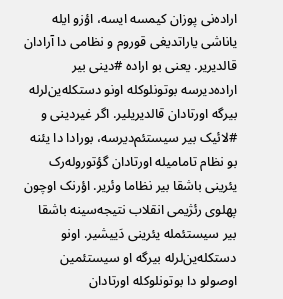اراده‌نی پوزان کیمسه ایسه، اؤزو ایله یاناشی یاراتدیغی قوروم و نظامی دا آرادان قالدیریر. یعنی بو اراده #دینی بیر اراده‌دیرسه بوتونلوکله اونو دستکله‌ین‌لرله بیرگه اورتادان قالدیریلیر. اگر غیردینی و #لائیک بیر سیستئم‌دیرسه، بورادا دا یئنه بو نظام تامامیله اورتادان گؤتوروله‌رک یئرینی باشقا بیر نظاما وئریر. اؤرنک اوچون پهلوی رئژیمی انقلاب نتیجه‌سینه باشقا بیر سیستئمله یئرینی دَییشیر. اونو دستکله‌ین‌لرله بیرگه او سیستئمین اوصولو دا بوتونلوکله اورتادان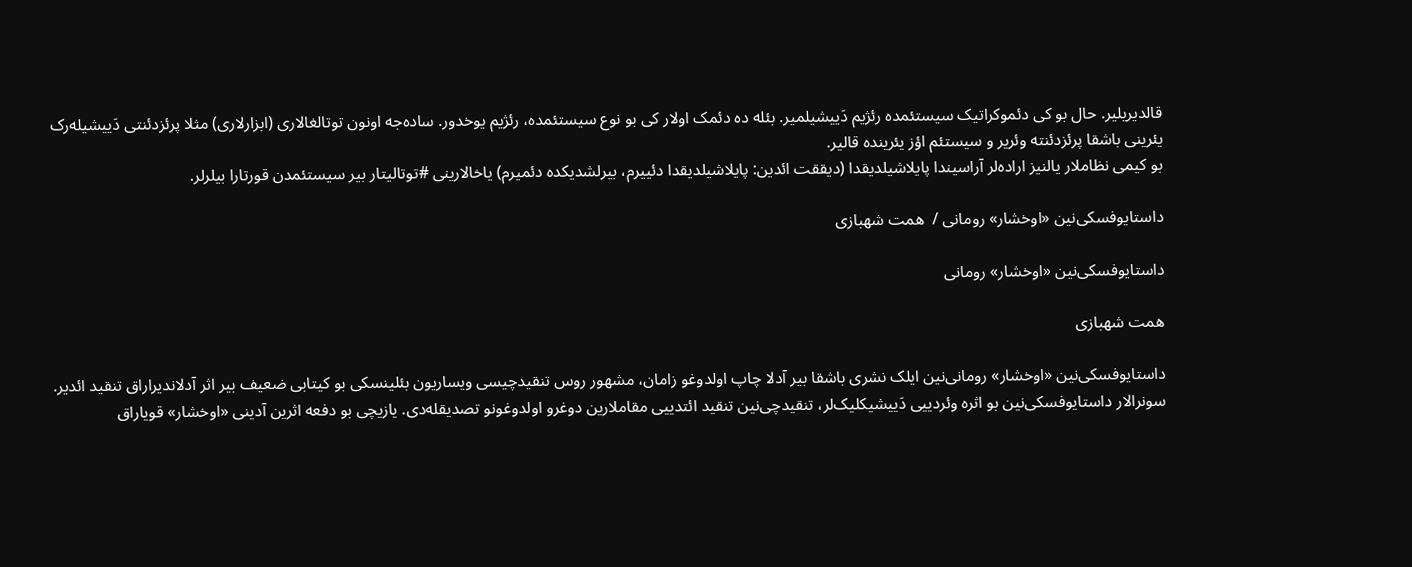قالدیریلیر. حال بو کی دئموکراتیک سیستئمده رئژیم دَییشیلمیر. بئله ده دئمک اولار کی بو نوع سیستئمده، رئژیم یوخدور. ساده‌جه اونون توتالغالاری (ابزارلاری) مثلا پرئزدئنتی دَییشیله‌رک یئرینی باشقا پرئزدئنته وئریر و سیستئم اؤز یئرینده قالیر.
بو کیمی نظاملار یالنیز اراده‌لر آراسیندا پایلاشیلدیقدا (دیققت ائدین: پایلاشیلدیقدا دئییرم، بیرلشدیکده دئمیرم) یاخالارینی #توتالیتار بیر سیستئمدن قورتارا بیلرلر.

داستایوفسکی‌نین «اوخشار» رومانی /  همت شهبازی

داستایوفسکی‌نین «اوخشار» رومانی

همت شهبازی

داستایوفسکی‌نین «اوخشار» رومانی‌نین ایلک نشری باشقا بیر آدلا چاپ اولدوغو زامان، مشهور روس تنقیدچیسی ویساریون بئلینسکی بو کیتابی ضعیف بیر اثر آدلاندیراراق تنقید ائدیر. سونرالار داستایوفسکی‌نین بو اثره وئردییی دَییشیکلیک‌لر، تنقیدچی‌نین تنقید ائتدییی مقاملارین دوغرو اولدوغونو تصدیقله‌دی. یازیچی بو دفعه اثرین آدینی «اوخشار» قویاراق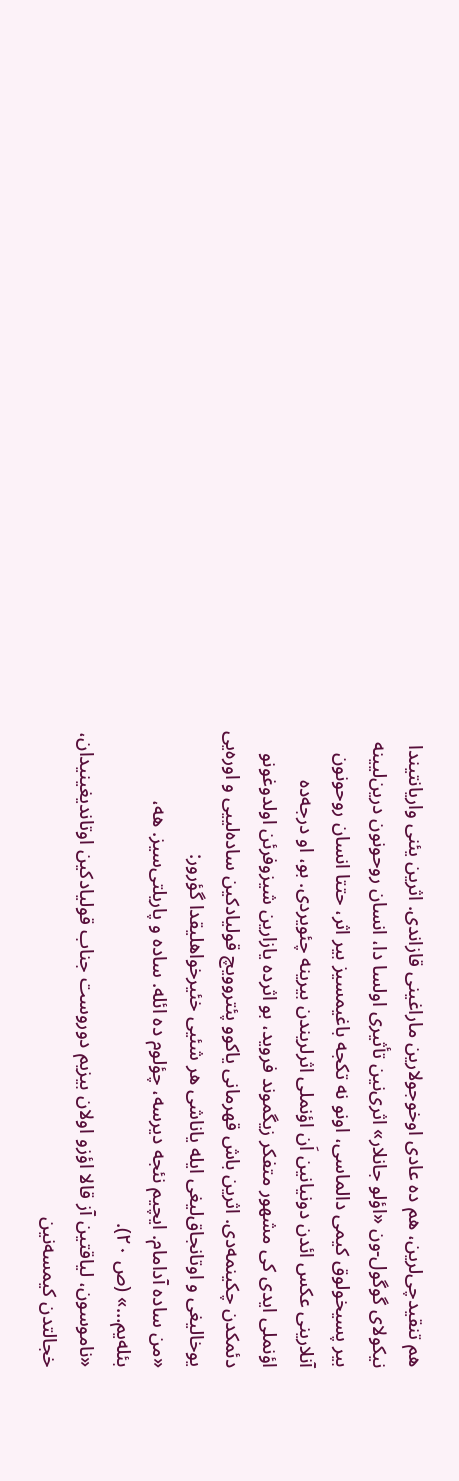هم تنقیدچی‌لرین، هم ده عادی اوخوجولارین ماراغینی قازاندی. اثرین یئنی واریانتیندا نیکولای گوگول-ون «اؤلو جانلار» اثری‌نین تأثیری اولسا دا، انسان روحونون درین‌لیینه بیر پسیخولوق کیمی دالماسی، اونو نه تکجه باغیمسیز بیر اثر، حتتا انسان روحونون آنلارینی عکس ائدن دونیانین اَن اؤنملی اثرلریندن بیرینه چئویردی. بو، او درجه‌ده اؤنملی ایدی کی مشهور متفکر زیگموند فروید، بو اثرده یازارین شیزوفرئن اولدوغونو دئمکدن چکینمه‌دی. اثرین باش قهرمانی یاکوو پئتروویچ قولیادکین ساده‌لییی و اوره‌یی یوخالیغی و اوتانجاق‌لیغی ایله یاناشی هر شئیی خئیرخواهلیقدا گؤرور:
«من ساده آدامام. ایچیم نئجه دیرسه، چؤلوم ده ائله. ساده و پاریلتی‌سیز. هه، بئله‌یم…» (ص ۲۰).
«ناموسون، لیاقتین آز قالا اؤزو اولان بیزیم دوروست جناب قولیادکین اوتاندیغینیدان، خجالتدن کیمسه‌نین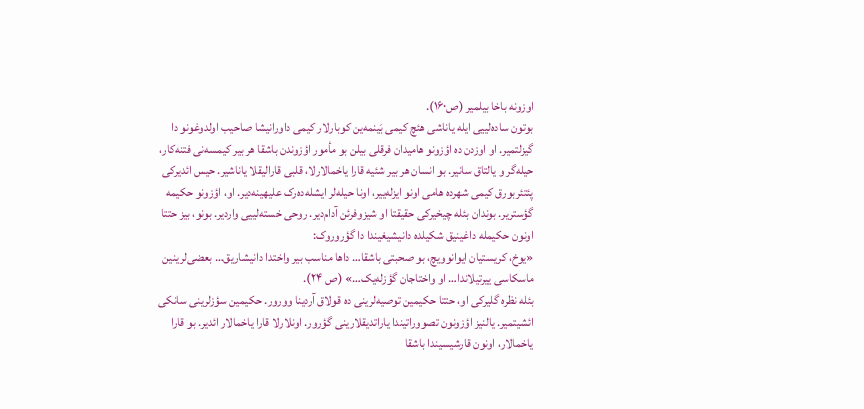اوزونه باخا بیلمیر (ص۱۶۰).
بوتون ساده‌لییی ایله یاناشی هئچ کیمی بَینمه‌ین کوبارلار کیمی داورانیشا صاحیب اولدوغونو دا گیزلتمیر. او اوزدن ده اؤزونو هامیدان فرقلی بیلن بو مأمور اؤزوندن باشقا هر بیر کیمسه‌نی فتنه‌کار، حیله‌گر و یالتاق سانیر. بو انسان هر بیر شئیه قارا یاخمالارلا، قلبی قارالیقلا یاناشیر. حیس ائدیرکی پئتئربورق کیمی شهرده هامی اونو ایزله‌ییر، اونا حیله‌لر ایشله‌ده‌رک علیهینه‌دیر. او، اؤزونو حکیمه گؤستریر. بوندان بئله چیخیرکی حقیقتا او شیزوفرئن آدام‌دیر. روحی خسته‌لییی واردیر. بونو، بیز حتتا اونون حکیمله داغینیق شکیلده دانیشیغیندا دا گؤروروک:
«یوخ، کریستیان ایوانوویچ، بو صحبتی باشقا… داها مناسب بیر واختدا دانیشاریق… بعضی‌لرینین ماسکاسی ییرتیلاندا… او واختاجان گؤزله‌یک…» (ص ۲۴).
بئله نظره گلیرکی او، حتتا حکیمین توصیه‌لرینی ده قولاق آردینا وورور. حکیمین سؤزلرینی سانکی ائشیتمیر. یالنیز اؤزونون تصووراتیندا یاراتدیقلارینی گؤرور. اونلارلا قارا یاخمالار ائدیر. بو قارا یاخمالار، اونون قارشیسیندا باشقا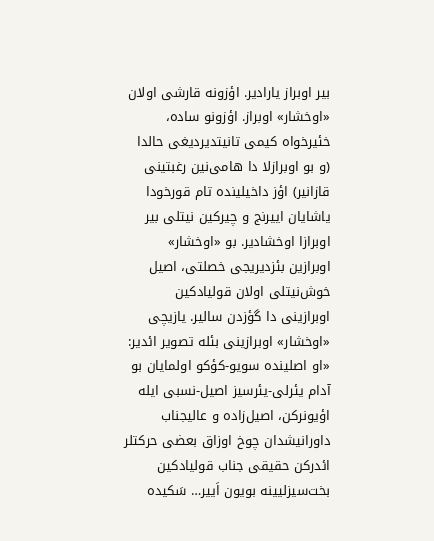بیر اوبراز یارادیر. اؤزونه قارشی اولان «اوخشار» اوبراز. اؤزونو ساده، خئیرخواه کیمی تانیتدیردیغی حالدا (و بو اوبرازلا دا هامی‌نین رغبتینی قازانیر) اؤز داخیلینده تام قورخودا یاشایان اییرنج و چیرکین نیتلی بیر اوبرازا اوخشادیر. بو «اوخشار» اوبرازین بئزدیریجی خصلتی، اصیل خوش‌نیتلی اولان قولیادکین اوبرازینی دا گؤزدن سالیر. یازیچی «اوخشار» اوبرازینی بئله تصویر ائدیر:
«او اصلینده سویو-کؤکو اولمایان بو آدام یئرلی-یئرسیز اصیل-نسبی ایله اؤیونرکن، اصیل‌زاده و عالیجناب داورانیشدان چوخ اوزاق بعضی حرکتلر ائدرکن حقیقی جناب قولیادکین بخت‌سیزلیینه بویون اَییر… سَکیده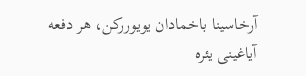آرخاسینا باخمادان یویوررکن، هر دفعه آیاغینی یئره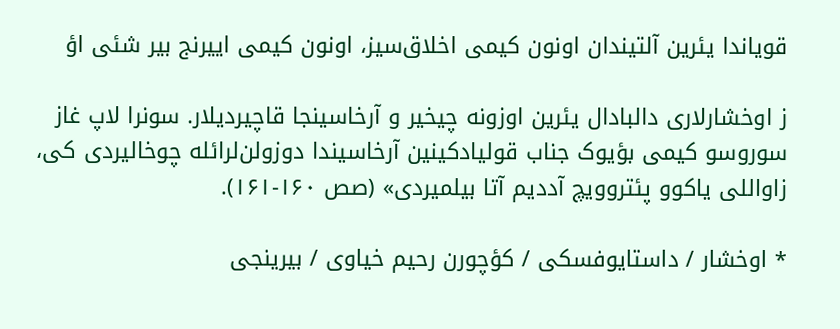قویاندا یئرین آلتیندان اونون کیمی اخلاق‌سیز، اونون کیمی اییرنج بیر شئی اؤ

ز اوخشارلاری دالبادال یئرین اوزونه چیخیر و آرخاسینجا قاچیردیلار. سونرا لاپ غاز سوروسو کیمی بؤیوک جناب قولیادکینین آرخاسیندا دوزولن‌لرائله چوخالیردی کی، زاواللی یاکوو پئتروویچ آددیم آتا بیلمیردی» (صص ۱۶۰-۱۶۱).

* اوخشار / داستایوفسکی / کؤچورن رحیم خیاوی / بیرینجی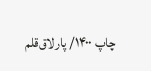چاپ ۱۴۰۰/ پارلاق‌قلم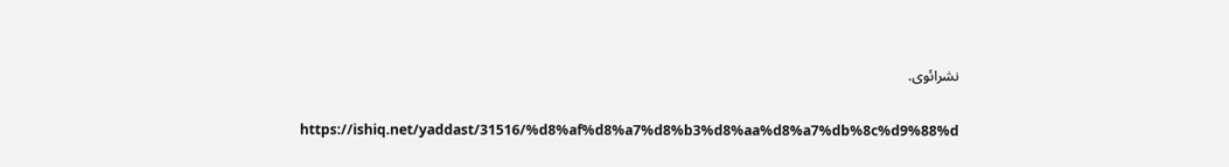نشرائوی.

https://ishiq.net/yaddast/31516/%d8%af%d8%a7%d8%b3%d8%aa%d8%a7%db%8c%d9%88%d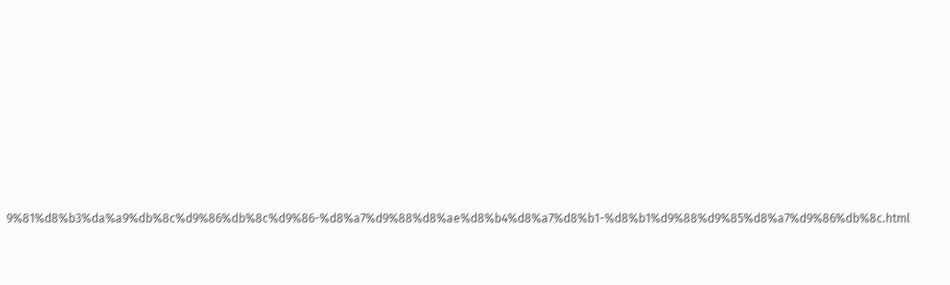9%81%d8%b3%da%a9%db%8c%d9%86%db%8c%d9%86-%d8%a7%d9%88%d8%ae%d8%b4%d8%a7%d8%b1-%d8%b1%d9%88%d9%85%d8%a7%d9%86%db%8c.html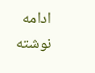ادامه نوشته